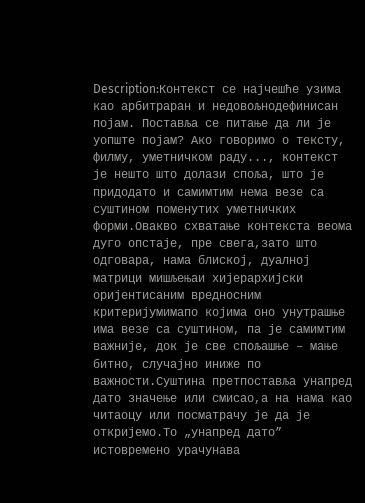Description:Контекст се најчешће узима као арбитраран и недовољнодефинисан појам. Поставља се питање да ли је уопште појам? Ако говоримо о тексту, филму, уметничком раду..., контекст је нешто што долази споља, што је придодато и самимтим нема везе са суштином поменутих уметничких форми.Овакво схватање контекста веома дуго опстаје, пре свега,зато што одговара, нама блиској, дуалној матрици мишљењаи хијерархијски оријентисаним вредносним критеријумимапо којима оно унутрашње има везе са суштином, па је самимтим важније, док је све спољашње – мање битно, случајно иниже по важности.Суштина претпоставља унапред дато значење или смисао,а на нама као читаоцу или посматрачу је да је откријемо.То „унапред дато” истовремено урачунава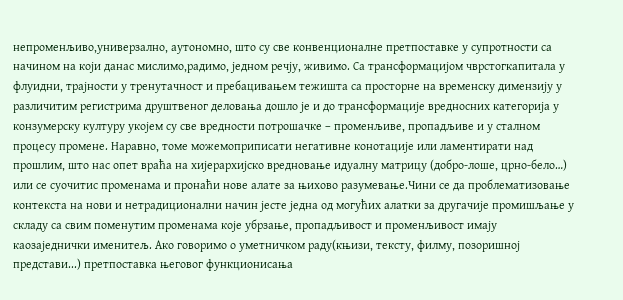непроменљиво,универзално, аутономно, што су све конвенционалне претпоставке у супротности са начином на који данас мислимо,радимо, једном речју, живимо. Са трансформацијом чврстогкапитала у флуидни, трајности у тренутачност и пребацивањем тежишта са просторне на временску димензију у различитим регистрима друштвеног деловања дошло је и до трансформације вредносних категорија у конзумерску културу укојем су све вредности потрошачке – променљиве, пропадљиве и у сталном процесу промене. Наравно, томе можемоприписати негативне конотације или ламентирати над прошлим, што нас опет враћа на хијерархијско вредновање идуалну матрицу (добро-лоше, црно-бело…) или се суочитис променама и пронаћи нове алате за њихово разумевање.Чини се да проблематизовање контекста на нови и нетрадиционални начин јесте једна од могућих алатки за другачије промишљање у складу са свим поменутим променама које убрзање, пропадљивост и променљивост имају каозаједнички именитељ. Ако говоримо о уметничком раду(књизи, тексту, филму, позоришној представи...) претпоставка његовог функционисања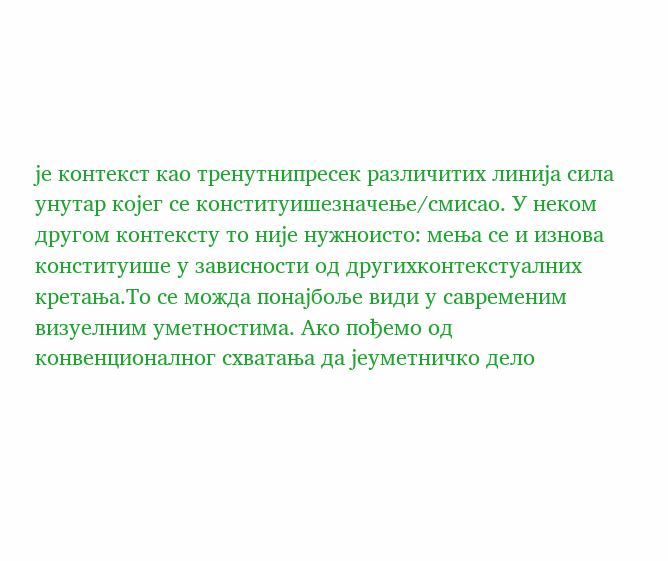је контекст као тренутнипресек различитих линија сила унутар којег се конституишезначење/смисао. У неком другом контексту то није нужноисто: мења се и изнова конституише у зависности од другихконтекстуалних кретања.То се можда понајбоље види у савременим визуелним уметностима. Ако пођемо од конвенционалног схватања да јеуметничко дело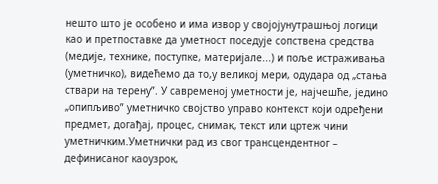нешто што је особено и има извор у својојунутрашњој логици као и претпоставке да уметност поседује сопствена средства (медије, технике, поступке, материјале...) и поље истраживања (уметничко), видећемо да то,у великој мери, одудара од „стања ствари на терену”. У савременој уметности је, најчешће, једино „опипљиво” уметничко својство управо контекст који одређени предмет, догађај, процес, снимак, текст или цртеж чини уметничким.Уметнички рад из свог трансцендентног – дефинисаног каоузрок,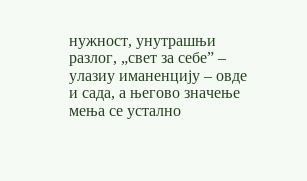нужност, унутрашњи разлог, „свет за себе” – улазиу иманенцију – овде и сада, а његово значење мења се устално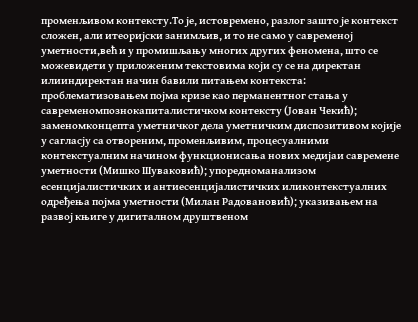променљивом контексту.То је, истовремено, разлог зашто је контекст сложен, али итеоријски занимљив, и то не само у савременој уметности,већ и у промишљању многих других феномена, што се можевидети у приложеним текстовима који су се на директан илииндиректан начин бавили питањем контекста: проблематизовањем појма кризе као перманентног стања у савременомпознокапиталистичком контексту (Јован Чекић); заменомконцепта уметничког дела уметничким диспозитивом којије у сагласју са отвореним, променљивим, процесуалними контекстуалним начином функционисања нових медијаи савремене уметности (Мишко Шуваковић); упоредноманализом есенцијалистичких и антиесенцијалистичких иликонтекстуалних одређења појма уметности (Милан Радовановић); указивањем на развој књиге у дигиталном друштвеном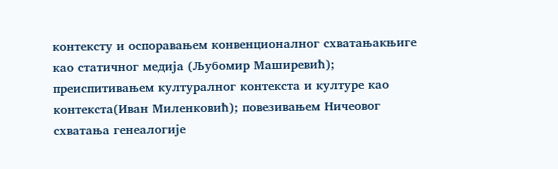контексту и оспоравањем конвенционалног схватањакњиге као статичног медија (Љубомир Маширевић); преиспитивањем културалног контекста и културе као контекста(Иван Миленковић); повезивањем Ничеовог схватања генеалогије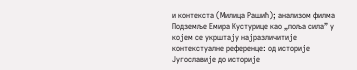и контекста (Милица Рашић); анализом филма Подземље Емира Кустурице као „поља сила” у којем се укрштају најразличитије контекстуалне референце: од историје Југославије до историје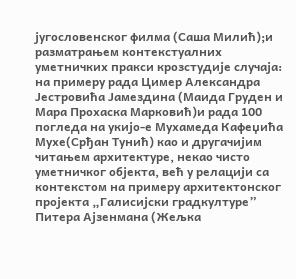југословенског филма (Саша Милић);и разматрањем контекстуалних уметничких пракси крозстудије случаја: на примеру рада Цимер Александра Јестровића Јамездина (Маида Груден и Мара Прохаска Марковић)и рада 100 погледа на укијо-е Мухамеда Кафеџића Мухе(Срђан Тунић) као и другачијим читањем архитектуре, некао чисто уметничког објекта, већ у релацији са контекстом на примеру архитектонског пројекта „Галисијски градкултуре” Питера Ајзенмана (Жељка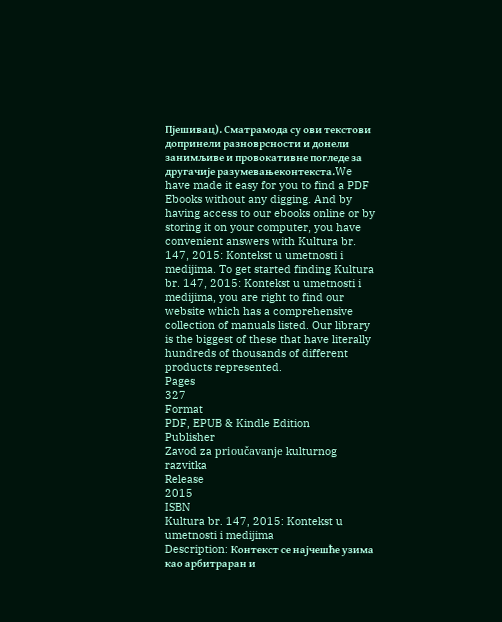Пјешивац). Сматрамода су ови текстови допринели разноврсности и донели занимљиве и провокативне погледе за другачије разумевањеконтекста.We have made it easy for you to find a PDF Ebooks without any digging. And by having access to our ebooks online or by storing it on your computer, you have convenient answers with Kultura br. 147, 2015: Kontekst u umetnosti i medijima. To get started finding Kultura br. 147, 2015: Kontekst u umetnosti i medijima, you are right to find our website which has a comprehensive collection of manuals listed. Our library is the biggest of these that have literally hundreds of thousands of different products represented.
Pages
327
Format
PDF, EPUB & Kindle Edition
Publisher
Zavod za prioučavanje kulturnog razvitka
Release
2015
ISBN
Kultura br. 147, 2015: Kontekst u umetnosti i medijima
Description: Контекст се најчешће узима као арбитраран и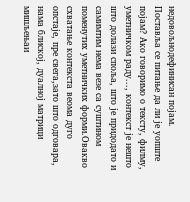недовољнодефинисан појам. Поставља се питање да ли је уопште појам? Ако говоримо о тексту, филму, уметничком раду..., контекст је нешто што долази споља, што је придодато и самимтим нема везе са суштином поменутих уметничких форми.Овакво схватање контекста веома дуго опстаје, пре свега,зато што одговара, нама блиској, дуалној матрици мишљењаи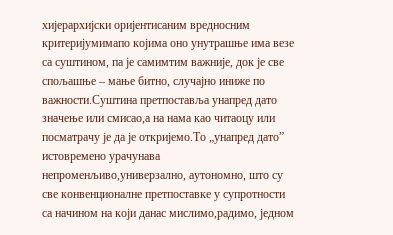хијерархијски оријентисаним вредносним критеријумимапо којима оно унутрашње има везе са суштином, па је самимтим важније, док је све спољашње – мање битно, случајно иниже по важности.Суштина претпоставља унапред дато значење или смисао,а на нама као читаоцу или посматрачу је да је откријемо.То „унапред дато” истовремено урачунава непроменљиво,универзално, аутономно, што су све конвенционалне претпоставке у супротности са начином на који данас мислимо,радимо, једном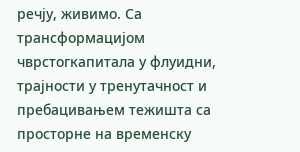речју, живимо. Са трансформацијом чврстогкапитала у флуидни, трајности у тренутачност и пребацивањем тежишта са просторне на временску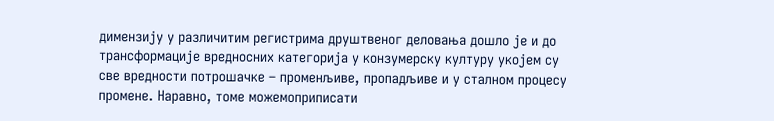димензију у различитим регистрима друштвеног деловања дошло је и до трансформације вредносних категорија у конзумерску културу укојем су све вредности потрошачке – променљиве, пропадљиве и у сталном процесу промене. Наравно, томе можемоприписати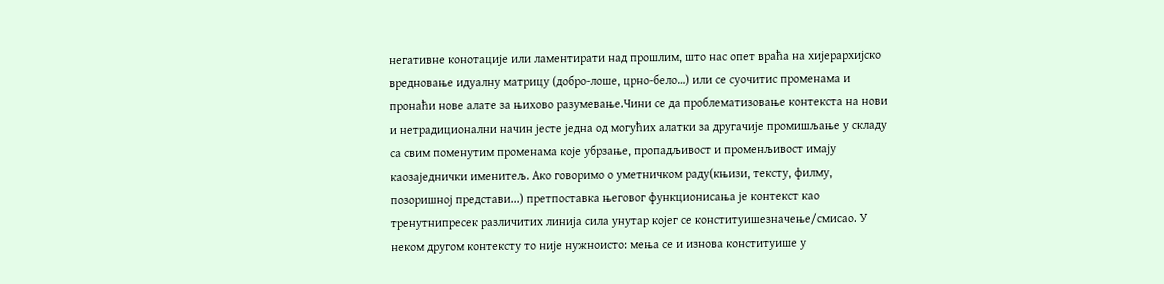негативне конотације или ламентирати над прошлим, што нас опет враћа на хијерархијско вредновање идуалну матрицу (добро-лоше, црно-бело…) или се суочитис променама и пронаћи нове алате за њихово разумевање.Чини се да проблематизовање контекста на нови и нетрадиционални начин јесте једна од могућих алатки за другачије промишљање у складу са свим поменутим променама које убрзање, пропадљивост и променљивост имају каозаједнички именитељ. Ако говоримо о уметничком раду(књизи, тексту, филму, позоришној представи...) претпоставка његовог функционисања је контекст као тренутнипресек различитих линија сила унутар којег се конституишезначење/смисао. У неком другом контексту то није нужноисто: мења се и изнова конституише у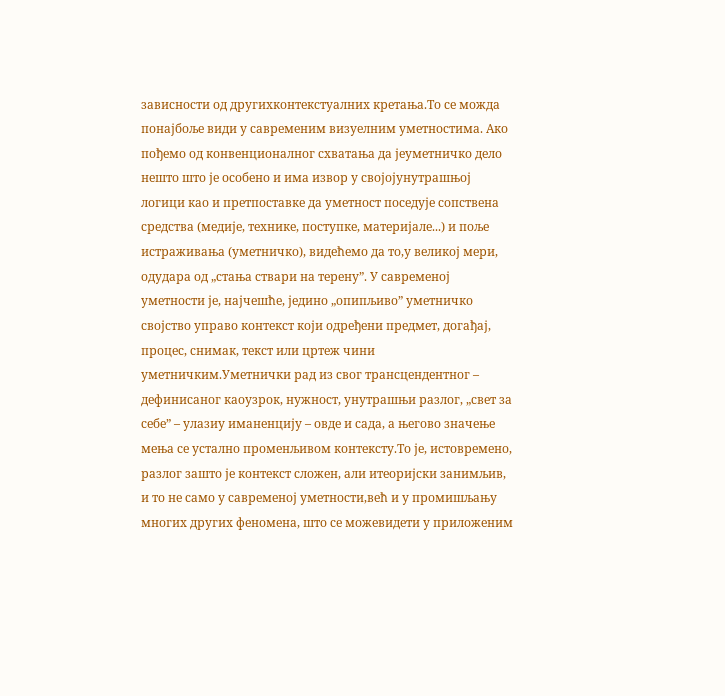зависности од другихконтекстуалних кретања.То се можда понајбоље види у савременим визуелним уметностима. Ако пођемо од конвенционалног схватања да јеуметничко дело нешто што је особено и има извор у својојунутрашњој логици као и претпоставке да уметност поседује сопствена средства (медије, технике, поступке, материјале...) и поље истраживања (уметничко), видећемо да то,у великој мери, одудара од „стања ствари на терену”. У савременој уметности је, најчешће, једино „опипљиво” уметничко својство управо контекст који одређени предмет, догађај, процес, снимак, текст или цртеж чини уметничким.Уметнички рад из свог трансцендентног – дефинисаног каоузрок, нужност, унутрашњи разлог, „свет за себе” – улазиу иманенцију – овде и сада, а његово значење мења се устално променљивом контексту.То је, истовремено, разлог зашто је контекст сложен, али итеоријски занимљив, и то не само у савременој уметности,већ и у промишљању многих других феномена, што се можевидети у приложеним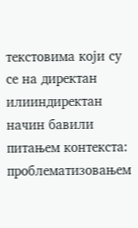текстовима који су се на директан илииндиректан начин бавили питањем контекста: проблематизовањем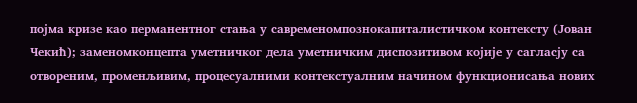појма кризе као перманентног стања у савременомпознокапиталистичком контексту (Јован Чекић); заменомконцепта уметничког дела уметничким диспозитивом којије у сагласју са отвореним, променљивим, процесуалними контекстуалним начином функционисања нових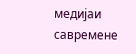медијаи савремене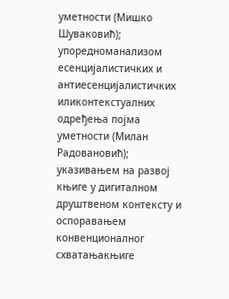уметности (Мишко Шуваковић); упоредноманализом есенцијалистичких и антиесенцијалистичких иликонтекстуалних одређења појма уметности (Милан Радовановић); указивањем на развој књиге у дигиталном друштвеном контексту и оспоравањем конвенционалног схватањакњиге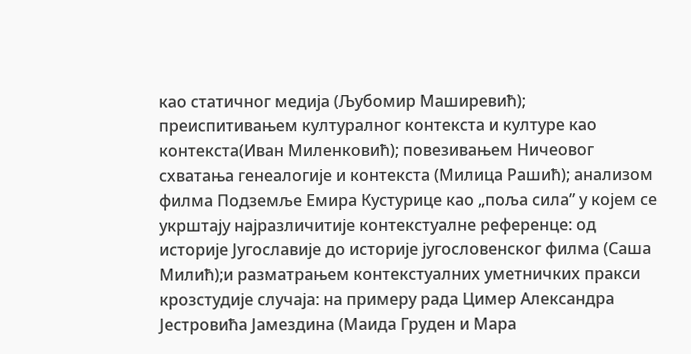као статичног медија (Љубомир Маширевић); преиспитивањем културалног контекста и културе као контекста(Иван Миленковић); повезивањем Ничеовог схватања генеалогије и контекста (Милица Рашић); анализом филма Подземље Емира Кустурице као „поља сила” у којем се укрштају најразличитије контекстуалне референце: од историје Југославије до историје југословенског филма (Саша Милић);и разматрањем контекстуалних уметничких пракси крозстудије случаја: на примеру рада Цимер Александра Јестровића Јамездина (Маида Груден и Мара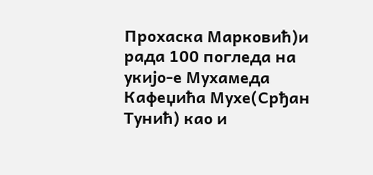Прохаска Марковић)и рада 100 погледа на укијо-е Мухамеда Кафеџића Мухе(Срђан Тунић) као и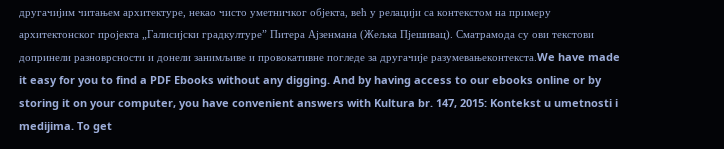другачијим читањем архитектуре, некао чисто уметничког објекта, већ у релацији са контекстом на примеру архитектонског пројекта „Галисијски градкултуре” Питера Ајзенмана (Жељка Пјешивац). Сматрамода су ови текстови допринели разноврсности и донели занимљиве и провокативне погледе за другачије разумевањеконтекста.We have made it easy for you to find a PDF Ebooks without any digging. And by having access to our ebooks online or by storing it on your computer, you have convenient answers with Kultura br. 147, 2015: Kontekst u umetnosti i medijima. To get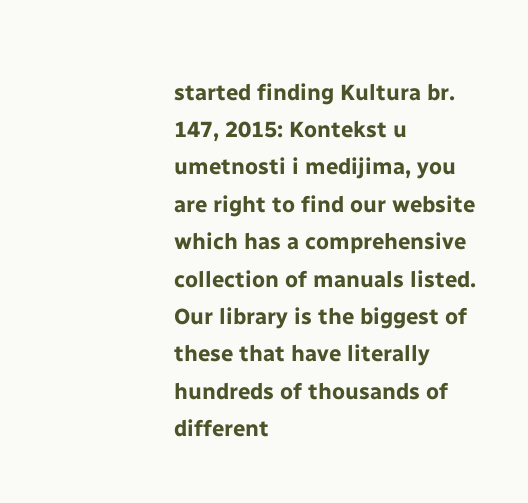started finding Kultura br. 147, 2015: Kontekst u umetnosti i medijima, you are right to find our website which has a comprehensive collection of manuals listed. Our library is the biggest of these that have literally hundreds of thousands of different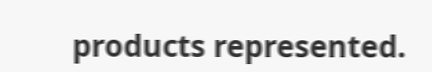products represented.